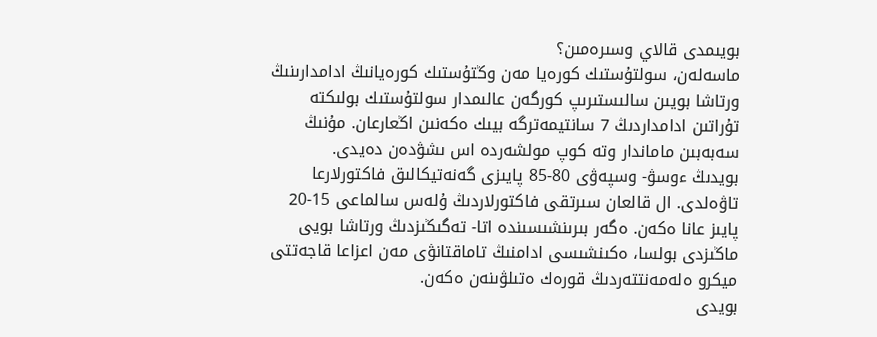بويىمدى قالاي وسىرەمىن؟
ماسەلەن، سولتۇستىك كورەيا مەن وڭتۇستىك كورەيانىڭ ادامدارىنىڭ ورتاشا بويىن سالىستىرىپ كورگەن عالىمدار سولتۇستىك بولىكتە تۇراتىن ادامداردىڭ 7 سانتيمەترگە بيىك ەكەنىن اڭعارعان. مۇنىڭ سەبەبىن ماماندار وتە كوپ مولشەردە اس ىشۋدەن دەيدى.
بويدىڭ ءوسۋ- وسپەۋى 80-85 پايىزى گەنەتيكالىق فاكتورلارعا تاۋەلدى. ال قالعان سىرتقى فاكتورلاردىڭ ۇلەس سالماعى 15-20 پايىز عانا ەكەن. ەگەر بىرىنشىسىندە اتا- تەگىڭىزدىڭ ورتاشا بويى ماڭىزدى بولسا، ەكىنشىسى ادامنىڭ تاماقتانۋى مەن اعزاعا قاجەتتى ميكرو ەلەمەنتتەردىڭ قورەك ەتىلۋىنەن ەكەن.
بويدى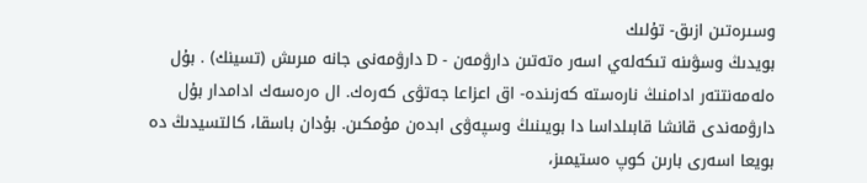وسىرەتىن ازىق- تۇلىك
بويدىڭ وسۋىنە تىكەلەي اسەر ەتەتىن دارۋمەن - D دارۋمەنى جانە مىرىش (تسينك) . بۇل ەلەمەنتتەر ادامنىڭ نارەستە كەزىندە- اق اعزاعا جەتۋى كەرەك. ال ەرەسەك ادامدار بۇل دارۋمەندى قانشا قابىلداسا دا بويىنىڭ وسپەۋى ابدەن مۇمكىن. بۇدان باسقا، كالتسيدىڭ دە بويعا اسەرى بارىن كوپ ەستيمىز،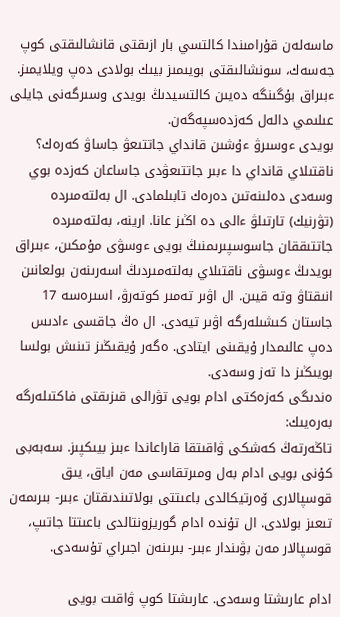ماسەلەن قۇرامىندا كالتسي بار ازىقتى قانشالىقتى كوپ جەسەك، سونشالىقتى بويىمىز بيىك بولادى دەپ ويلايمىز. ءبىراق بۇگىنگە دەيىن كالتسيدىڭ بويدى وسىرگەنى جايلى عىلىمي دالەل كەزدەسپەگەن.
بويدى ءوسىرۋ ءۇشىن قانداي جاتتىعۋ جاساۋ كەرەك؟
ناقتىلاي قانداي دا ءبىر جاتتىعۋدى جاساعان كەزدە بوي وسەدى دەلىنەتىن دەرەك تابىلمادى. ال بەلتەمىردە (تۋرنيك) تارتىلۋ ءالى دە اڭىز عانا. ارينە، بەلتەمىردە جاتتىققان جاسوسپىرىمنىڭ بويى ءوسۋى مۇمكىن، ءبىراق بويدىڭ ءوسۋى ناقتىلاي بەلتەمىردىڭ اسەرىنەن بولعانىن انىقتاۋ وتە قيىن. ال اۋىر تەمىر كوتەرۋ، اسىرەسە 17 جاستان كىشىلەرگە اۋىر تيەدى. ال ەڭ جاقسى ءادىس دەپ عالىمدار ۇيقىنى ايتادى. ەگەر ۇيقىڭىز تىنىش بولسا بويىڭىز دا تەز وسەدى.
ەندىگى كەزەكتى ادام بويى تۋرالى قىزىقتى فاكتىلەرگە بەرەيىك:
تاڭەرتەڭ كەشكى ۋاقىتقا قاراعاندا ءبىز بيىكپىز. سەبەبى كۇنى بويى ادام بەل ومىرتقاسى مەن اياق، يىق قوسپالارى ۆەرتيكالدى باعىتتى بولاتىندىقتان ءبىر- بىرىمەن تىعىز بولادى. ال تۇندە ادام گوريزونتالدى باعىتتا جاتىپ، قوسپالار مەن بۋىندار ءبىر- بىرىنەن اجىراي تۇسەدى.

ادام عارىشتا وسەدى. عارىشتا كوپ ۋاقىت بويى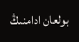بولعان ادامنىڭ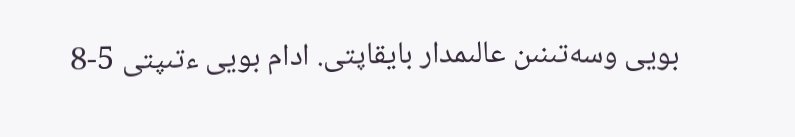بويى وسەتىنىن عالىمدار بايقاپتى. ادام بويى ءتىپتى 5-8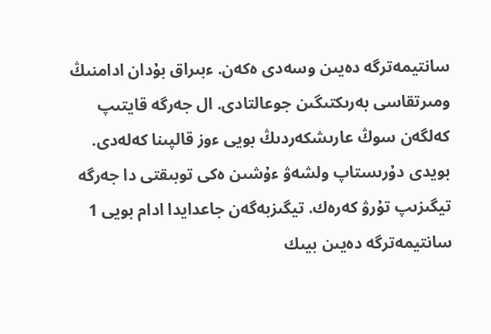سانتيمەترگە دەيىن وسەدى ەكەن. ءبىراق بۇدان ادامنىڭ ومىرتقاسى بەرىكتىگىن جوعالتادى. ال جەرگە قايتىپ كەلگەن سوڭ عارىشكەردىڭ بويى ءوز قالپىنا كەلەدى.
بويدى دۇرىستاپ ولشەۋ ءۇشىن ەكى توبىقتى دا جەرگە تيگىزىپ تۇرۋ كەرەك. تيگىزبەگەن جاعدايدا ادام بويى 1 سانتيمەترگە دەيىن بيىك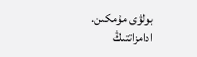بولۋى مۇمكىن.
ادامزاتتىڭ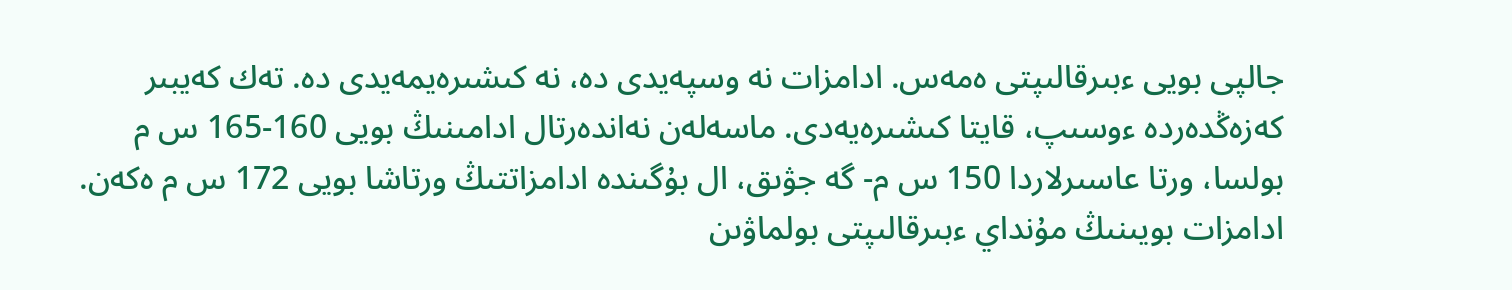جالپى بويى ءبىرقالىپتى ەمەس. ادامزات نە وسپەيدى دە، نە كىشىرەيمەيدى دە. تەك كەيبىر كەزەڭدەردە ءوسىپ، قايتا كىشىرەيەدى. ماسەلەن نەاندەرتال ادامىنىڭ بويى 160-165 س م بولسا، ورتا عاسىرلاردا 150 س م- گە جۋىق، ال بۇگىندە ادامزاتتىڭ ورتاشا بويى 172 س م ەكەن. ادامزات بويىنىڭ مۇنداي ءبىرقالىپتى بولماۋىن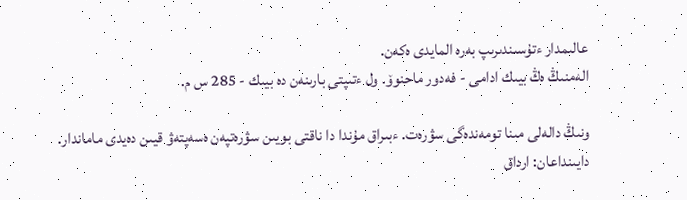عالىمدار ءتۇسىندىرىپ بەرە المايدى ەكەن.
الەمنىڭ ەڭ بيىك ادامى - فەدور ماحنوۆ. ول ءتىپتى بارىنەن دە بيىك - 285 س م.

ونىڭ دالەلى مىنا تومەندەگى سۋرەت. ءبىراق مۇندا دا ناقتى بويىن سۋرەتپەن ەسەپتەۋ قيىن دەيدى ماماندار.
دايىنداعان: ارداق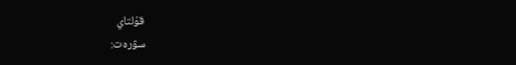قۇلتاي
سۋرەت: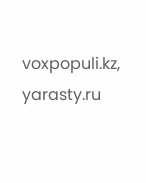voxpopuli.kz, yarasty.ru